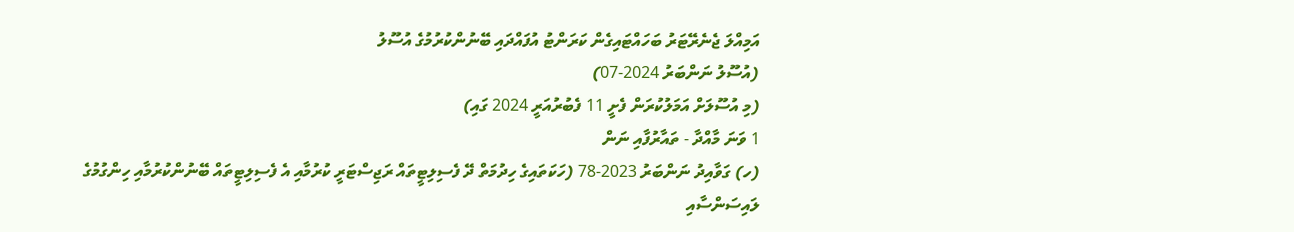އަމިއްލަ ޖެނެރޭޓަރު ބަހައްޓައިގެން ކަރަންޓު އުފައްދައި ބޭނުންކުރުމުގެ އުސޫލު
(އުސޫލު ނަންބަރު 2024-07)
(މި އުސޫލަށް އަމަލުކުރަން ފެށީ 11 ފެބުރުއަރީ 2024 ގައި)
1 ވަނަ މާއްދާ - ތައާރުފާއި ނަން
(ހ) ގަވާއިދު ނަންބަރު 2023-78 (ހަކަތައިގެ ހިދުމަތް ދޭ ފެސިލިޓީތައް ރަޖިސްޓަރީ ކުރުމާއި އެ ފެސިލިޓީތައް ބޭނުންކުރުމާއި ހިންގުމުގެ ލައިސަންސާއި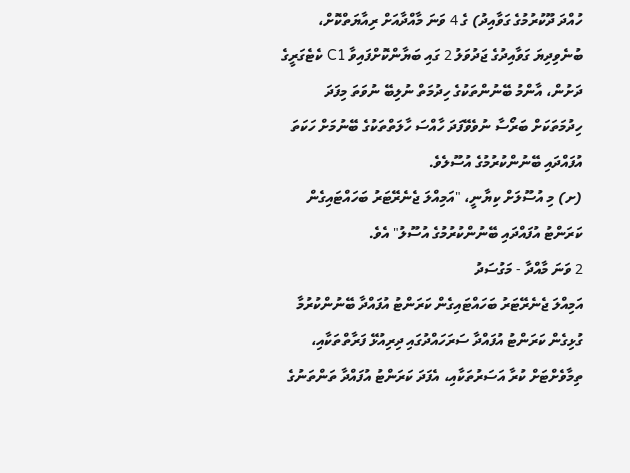ހުއްދަ ދޫކުރުމުގެ ގަވާއިދު) ގެ 4 ވަނަ މާއްދާއަށް ރިއާޔަތްކޮށް، ބުނެވިދިޔަ ގަވާއިދުގެ ޖަދުވަލު 2 ގައި ބަޔާންކޮށްފައިވާ C1 ކެޓެގަރީގެ ދަށުން، އާންމު ބޭނުންތަކުގެ ހިދުމަތް ނުލިބޭ ނުވަތަ މިފަދަ ހިދުމަތަކަށް ބަރޯސާ ނުވެވޭފަދަ ހާއްސަ ހާލަތްތަކުގެ ބޭނުމަށް ހަކަތަ އުފައްދައި ބޭނުންކުރުމުގެ އުސޫލެވެ.
(ށ) މި އުސޫލަށް ކިޔާނީ، "އަމިއްލަ ޖެނެރޭޓަރު ބަހައްޓައިގެން ކަރަންޓު އުފައްދައި ބޭނުންކުރުމުގެ އުސޫލު" އެވެ.
2 ވަނަ މާއްދާ - މަގުސަދު
އަމިއްލަ ޖެނެރޭޓަރު ބަހައްޓައިގެން ކަރަންޓު އުފައްދާ ބޭނުންކުރުމާ ގުޅިގެން ކަރަންޓު އުފައްދާ ސަރަހައްދުގައި ދިރިއުޅޭ ފަރާތްތަކާއި، ތިމާވެށްޓަށް ކުރާ އަސަރުތަކާއި، އެފަދަ ކަރަންޓު އުފައްދާ ތަންތަނުގެ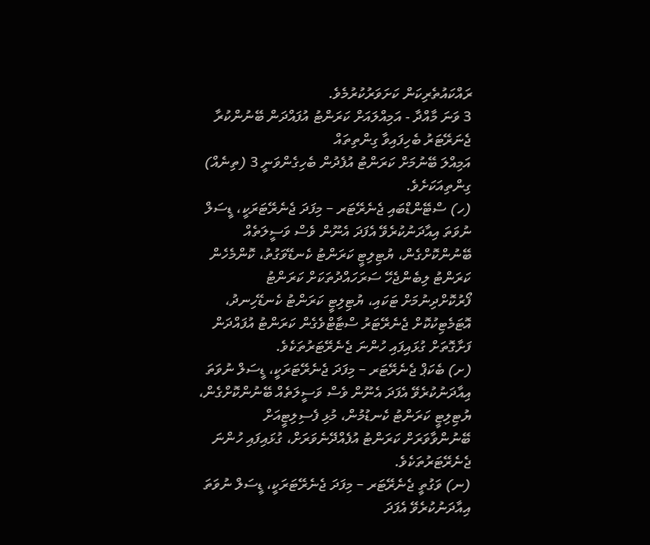ރައްކައުތެރިކަން ކަށަވަރުކުރުމެވެ.
3 ވަނަ މާއްދާ - އަމިއްލައަށް ކަރަންޓު އުފައްދަން ބޭނުންކުރާ ޖެނަރޭޓަރު ބެހިފައިވާ ގިންތިތައް
އަމިއްލަ ބޭނުމަށް ކަރަންޓު އުފެދުން ބެހިގެންވަނީ 3 (ތިނެއް) ގިންތިއަކަށެވެ.
(ހ) ސްޓޭންޑްބައި ޖެނެރޭޓަރ – މިފަދަ ޖެނެރޭޓަރަކީ، ޑީސަލް ނުވަތަ އިއާދަނުކުރެވޭ އެފަދަ އެނޫން ވެސް ވަސީލަތެއް ބޭނުންކޮށްގެން، ޔުޓިލިޓީ ކަރަންޓު ކެނޑޭވަގުތު، ކޮންމެހެން ކަރަންޓު ލިބެންޖެހޭ ސަރަހައްދުތަކަށް ކަރަންޓު ފޯރުކޮށްދިނުމަށް ޓަކައި، ޔުޓިލިޓީ ކަރަންޓު ކެނޑޭހިނދު، އޮޓަމެޓިކުކޮށް ޖެނެރޭޓަރު ސްޓާޓްވެގެން ކަރަންޓު އުފައްދަން ފަށާގޮތަށް ގުޅައިފައި ހުންނަ ޖެނެރޭޓަރުތަކެވެ.
(ށ) ބެކަޕް ޖެނެރޭޓަރ – މިފަދަ ޖެނެރޭޓަރަކީ، ޑީސަލް ނުވަތަ އިއާދަނުކުރެވޭ އެފަދަ އެނޫން ވެސް ވަސީލަތެއް ބޭނުންކޮށްގެން، ޔުޓިލިޓީ ކަރަންޓު ކެނޑުމުން، މުޅި ފެސިލިޓީއަށް ބޭނުންވާވަރަށް ކަރަންޓު އުފެއްދޭނެވަރަށް، ގުޅައިފައި ހުންނަ ޖެނެރޭޓަރުތަކެވެ.
(ނ) ވަގުތީ ޖެނެރޭޓަރ – މިފަދަ ޖެނެރޭޓަރަކީ، ޑީސަލް ނުވަތަ އިއާދަނުކުރެވޭ އެފަދަ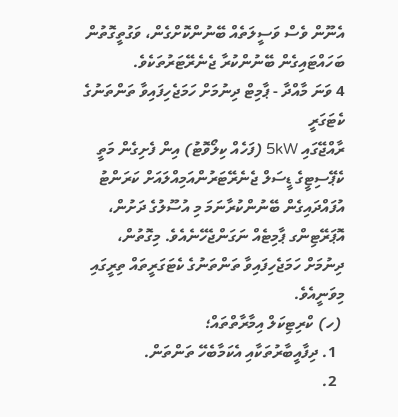އެނޫން ވެސް ވަސީލަތެއް ބޭނުންކޮށްގެން، ވަގުތީގޮތުން ބަހައްޓައިގެން ބޭނުންކުރާ ޖެނެރޭޓަރުތަކެވެ.
4 ވަނަ މާއްދާ - ޕާމިޓް ދިނުމަށް ހަމަޖެހިފައިވާ ތަންތަނުގެ ކެޓަގަރީ
ރާއްޖޭގައި 5kW (ފަހެއް ކިލޯވޮޓު) އިން ފެށިގެން މަތީ ކެޕޭސިޓީގެ ޑީސަލް ޖެނެރޭޓަރުންއަމިއްލައަށް ކަރަންޓު އުފައްދައިގެން ބޭނުންކުރާނަމަ މި އުސޫލުގެ ދަށުން، އޮޕަރޭޓިންގ ޕާމިޓެއް ނަގަންޖެހޭނެއެވެ. މިގޮތުން، ދިނުމަށް ހަމަޖެހިފައިވާ ތަންތަނުގެ ކެޓަގަރީތައް ތިރީގައި މިވަނީއެވެ.
 (ހ) ކްރިޓިކަލް އިމާރާތްތައް؛
  1. ދިފާއީބާރުތަކާއި އެކަމާބެހޭ ތަންތަން.
  2.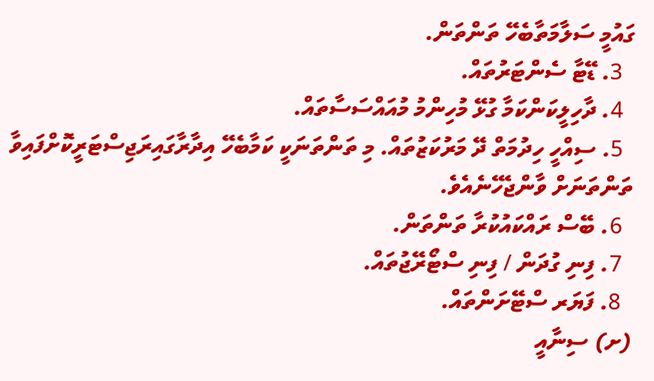ގައުމީ ސަލާމަތާބެހޭ ތަންތަން.
  3. ޑޭޓާ ސެންޓަރުތައް.
  4. ދާހިލީކަންކަމާ ގުޅޭ މުހިންމު މުއައްސަސާތައް.
  5. ސިއްހީ ހިދުމަތް ދޭ މަރުކަޒުތައް. މި ތަންތަނަކީ ކަމާބެހޭ އިދާރާގައިރަޖިސްޓަރީކޮށްފައިވާ ތަންތަނަށް ވާންޖެހޭނެއެވެ.
  6. ބޭސް ރައްކައުކުރާ ތަންތަން.
  7. ފިނި ގުދަން / ފިނި ސްޓޯރޭޖުތައް.
  8. ފަޔަރ ސްޓޭށަންތައް.
(ށ) ސިނާއީ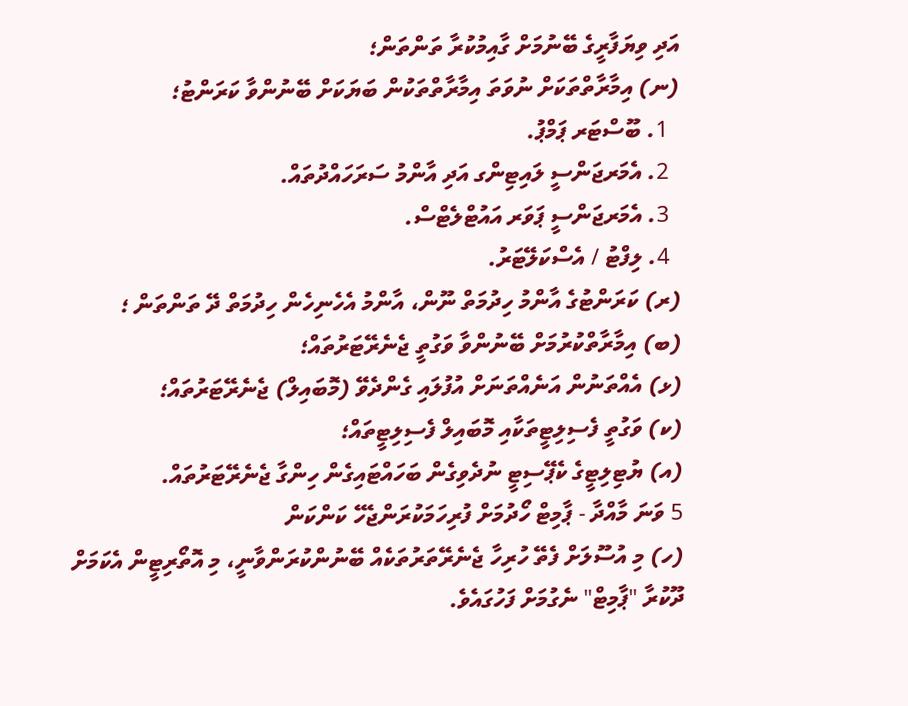އަދި ވިޔަފާރީގެ ބޭނުމަށް ގާއިމުކުރާ ތަންތަން؛
(ނ) އިމާރާތްތަކަށް ނުވަތަ އިމާރާތްތަކުން ބަޔަކަށް ބޭނުންވާ ކަރަންޓު؛
  1. ބޫސްޓަރ ޕަމްޕު.
  2. އެމަރޖަންސީ ލައިޓިންގ އަދި އާންމު ސަރަހައްދުތައް.
  3. އެމަރޖަންސީ ޕަވަރ އައުޓްލެޓްސް.
  4. ލިފްޓު / އެސްކަލޭޓަރު.
(ރ) ކަރަންޓުގެ އާންމު ހިދުމަތް ނޫން، އާންމު އެހެނިހެން ހިދުމަތް ދޭ ތަންތަން ؛
(ބ) އިމާރާތްކުރުމަށް ބޭނުންވާ ވަގުތީ ޖެނެރޭޓަރުތައް؛
(ޅ) އެއްތަނުން އަނެއްތަނަށް އުފުލައި ގެންދެވޭ (މޮބައިލް) ޖެނެރޭޓަރުތައް؛
(ކ) ވަގުތީ ފެސިލިޓީތަކާއި މޮބައިލް ފެސިލިޓީތައް؛
(އ) ޔުޓިލިޓީގެ ކެޕޭސިޓީ ނުދެވިގެން ބަހައްޓައިގެން ހިންގާ ޖެނެރޭޓަރުތައް.
5 ވަނަ މާއްދާ - ޕާމިޓް ހޯދުމަށް ފުރިހަމަކުރަންޖެހޭ ކަންކަން
(ހ) މި އުސޫލަށް ފެތޭ ހުރިހާ ޖެނެރޭތަރުތަކެއް ބޭނުންކުރަންވާނީ، މި އޮތޯރިޓީން އެކަމަށް ދޫކުރާ "ޕާމިޓް" ނެގުމަށް ފަހުގައެވެ.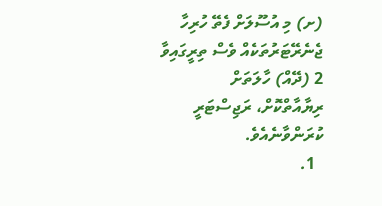(ށ) މި އުސޫލަށް ފެތޭ ހުރިހާ ޖެނެރޭޓަރުތަކެއް ވެސް ތިރީގައިވާ 2 (ދޭއް) ހާލަތަށް
ރިޔާއާތްކޮށް، ރަޖިސްޓަރީ ކުރަންވާނެއެވެ.
  1.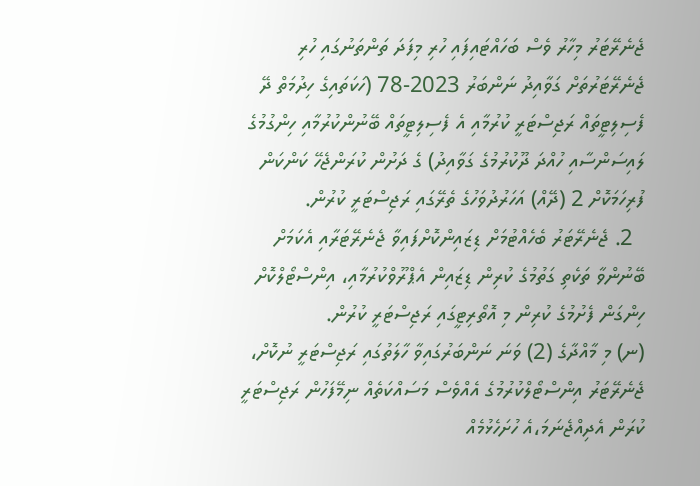ޖެނެރޭޓަރު މިހާރު ވެސް ބަހައްޓައިފައި ހުރި މިފަދަ ތަންތަނުގައި ހުރި ޖެނެރޭޓަރުތަށް ގަވާއިދު ނަންބަރު 2023-78 (ހަކަތައިގެ ހިދުމަތް ދޭ ފެސިލިޓީތައް ރަޖިސްޓަރީ ކުރުމާއި އެ ފެސިލިޓީތައް ބޭނުންކުރުމާއި ހިންގުމުގެ ލައިސަންސާއި ހުއްދަ ދޫކުރުމުގެ ގަވާއިދު) ގެ ދަށުން ކުރަންޖެހޭ ކަންކަން ފުރިހަމަކޮށް 2 (ދޭއް) އަހަރުދުވަހުގެ ތެރޭގައި ރަޖިސްޓަރީ ކުރުން.
  2. ޖެނެރޭޓަރު ބެހެއްޓުމަށް ޑިޒައިންކޮށްފައިވާ ޖެނެރޭޓަރާއި އެކަމަށް ބޭނުންވާ ތަކެތި ގަތުމުގެ ކުރިން ޑިޒައިން އެޕްރޫވްކުރުމާއި، އިންސްޓޯލްކޮށް ހިންގަން ފެށުމުގެ ކުރިން މި އޮތޯރިޓީގައި ރަޖިސްޓަރީ ކުރުން.
(ނ) މި މާއްދާގެ (2) ވަނަ ނަންބަރުގައިވާ ހާލަތުގައި ރަޖިސްޓަރީ ނުކޮށް، ޖެނެރޭޓަރު އިންސްޓޯލްކުރުމުގެ އެއްވެސް މަސައްކަތެއް ނިމޭފަހުން ރަޖިސްޓަރީ ކުރަން އެދިއްޖެނަމަ،އެ ހުށަހެޅުމެއް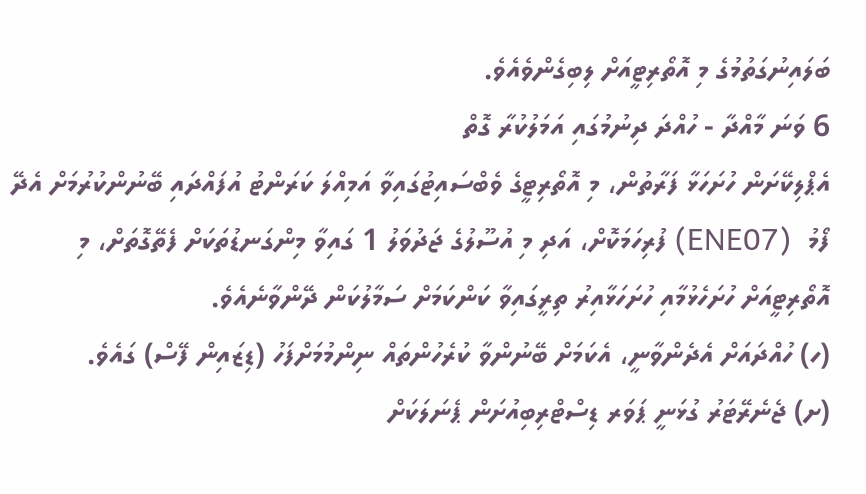ބަލައިނުގަތުމުގެ މި އޮތޯރިޓީއަށް ލިބިގެންވެއެވެ.
6 ވަނަ މާއްދާ - ހުއްދަ ދިނުމުގައި އަމަލުކުރާ ގޮތް
އެޕްލިކޭށަން ހުށަހަޅާ ފަރާތުން، މި އޮތޯރިޓީގެ ވެބްސައިޓުގައިވާ އަމިއްލަ ކަރަންޓު އުފައްދައި ބޭނުންކުރުމަށް އެދޭ ފޯމު  (ENE07) ފުރިހަމަކޮށް، އަދި މި އުސޫލުގެ ޖަދުވަލު 1 ގައިވާ މިންގަނޑުތަކަށް ފެތޭގޮތަށް، މި އޮތޯރިޓީއަށް ހުށަހެޅުމާއި ހުށަހަޅާއިރު ތިރީގައިވާ ކަންކަމަށް ސަމާލުކަން ދޭންވާނެއެވެ.
(ހ) ހުއްދައަށް އެދެންވާނީ، އެކަމަށް ބޭނުންވާ ކުރެހުންތައް ނިންމުމަށްފަހު (ޑިޒައިން ފޭސް) ގައެވެ.
(ށ) ޖެނެރޭޓަރު ގުޅަނީ ޕަވަރ ޑިސްޓްރިބިއުށަން ޕެނަލަކަށް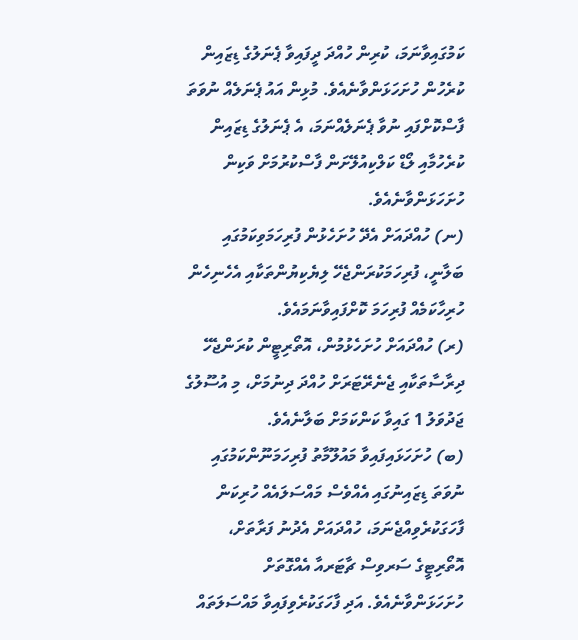ކަމުގައިވާނަމަ، ކުރިން ހުއްދަ ދީފައިވާ ޕެނަލުގެ ޑިޒައިން ކުރެހުން ހުށަހަޅަންވާނެއެވެ. މުޅިން އައު ޕެނަލެއް ނުވަތަ ފާސްކޮށްފައި ނުވާ ޕެނަލެއްނަމަ، އެ ޕެނަލުގެ ޑިޒައިން ކުރެހުމާއި ލޯޑް ކަލްކިއުލޭށަން ފާސްކުރުމަށް ވަކިން ހުށަހަޅަންވާނެއެވެ.
(ނ) ހުއްދައަށް އެދޭ ހުށަހެޅުން ފުރިހަމަވިކަމުގައި ބަލާނީ، ފުރިހަމަކުރަންޖެހޭ ލިޔެކިޔުންތަކާއި އެހެނިހެން ހުރިހާކަމެއް ފުރިހަމަ ކޮށްފައިވާނަމައެވެ.
(ރ) ހުއްދައަށް ހުށަހެޅުމުން، އޮތޯރިޓީން ކުރަންޖެހޭ ދިރާސާތަކާއި ޖެނެރޭޓަރަށް ހުއްދަ ދިނުމަށް، މި އުސޫލުގެ ޖަދުވަލު 1 ގައިވާ ކަންކަމަށް ބަލާނެއެވެ.
(ބ) ހުށަހަޅައިފައިވާ މައުލޫމާތު ފުރިހަމަނޫންކަމުގައި ނުވަތަ ޑިޒައިނުގައި އެއްވެސް މައްސަލައެއް ހުރިކަން ފާހަގަކުރެވިއްޖެނަމަ، ހުއްދައަށް އެދުނު ފަރާތަށް، އޮތޯރިޓީގެ ސަރވިސް ޗާޓަރއާ އެއްގޮތަށް ހުށަހަޅަންވާނެއެވެ. އަދި ފާހަގަކުރެވިފައިވާ މައްސަލަތައް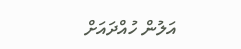އަލުން ހުއްދައަށް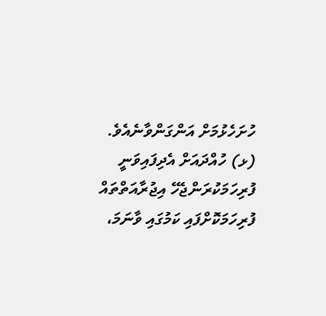ހުށަހެޅުމަށް އަންގަންވާނެއެވެ.
(ޅ) ހުއްދައަށް އެދިފައިވަނީ ފުރިހަމަކުރަންޖެހޭ އިޖުރާއަތްތައް ފުރިހަމަކޮށްފައި ކަމުގައި ވާނަމަ،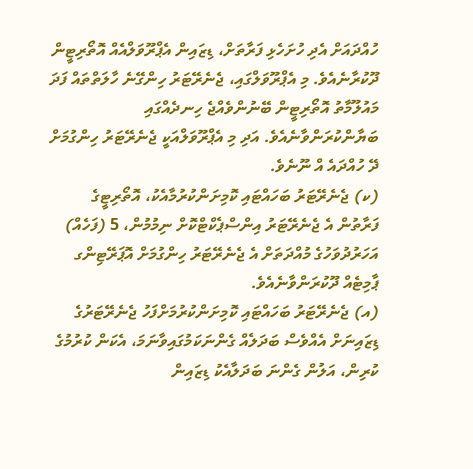ހުއްދައަށް އެދި ހުށަހެޅި ފަރާތަށް، ޑިޒައިން އެޕްރޫވަލްއެއް އޮތޯރިޓީން ދޫކުރާނެއެވެ. މި އެޕްރޫވަލްގައި، ޖެނެރޭޓަރު ހިންގޭނެ ހާލަތްތައް ފަދަ މައުލޫމާތު އޮތޯރިޓީން ބޭނުންވެއްޖެ ހިނދެއްގައި ބަޔާންކުރަންވާނެއެވެ. އަދި މި އެޕްރޫވަލްއަކީ ޖެނެރޭޓަރު ހިންގުމަށް ދޭ ހުއްދައެ އް ނޫނެވެ.
(ކ) ޖެނެރޭޓަރު ބަހައްޓައި ކޮމިށަންކުރުމާއެކު، އޮތޯރިޓީގެ ފަރާތުން އެ ޖެނެރޭޓަރު އިންސްޕެކްޓްކޮށް ނިމުމުން، 5 (ފަހެއް) އަހަރުދުވަހުގެ މުއްދަތަށް އެ ޖެނެރޭޓަރު ހިންގުމަށް އޮޕަރޭޓިންގ ޕާމިޓެއް ދޫކުރަންވާނެއެވެ.
(އ) ޖެނެރޭޓަރު ބަހައްޓައި ކޮމިށަންކުރުމަށްފަހު ޖެނެރޭޓަރުގެ ޑިޒައިނަށް އެއްވެސް ބަދަލެއް ގެންނަކަމުގައިވާނަމަ، އެކަން ކުރުމުގެ ކުރިން، އަލުން ގެންނަ ބަދަލާއެކު ޑިޒައިން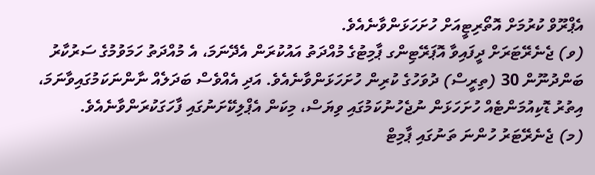އެޕްރޫވް ކުރުމަށް އޮތޯރިޓީއަށް ހުށަހަޅަންވާނެއެވެ.
(ވ) ޖެނެރޭޓަރަށް ދީފައިވާ އޮޕަރޭޓިންގ ޕާމިޓުގެ މުއްދަތު އައުކުރަން އެދޭނަމަ، އެ މުއްދަތު ހަމަވުމުގެ ސަރުކާރު ބަންދުނޫން 30 (ތިރީސް) ދުވަހުގެ ކުރިން ހުށަހަޅަންވާނެއެވެ. އަދި އެއްވެސް ބަދަލެއް ނާންނަކަމުގައިވާނަމަ، އިތުރު ޑޮކިއުމަންޓެއް ހުށަހަޅަން ނުޖެހުނުކަމުގައި ވިޔަސް، މިކަން އެޕްލިކޭށަނުގައި ފާހަގަކުރަންވާނެއެވެ.
(މ) ޖެނެރޭޓަރު ހުންނަ ތަނުގައި ޕާމިޓް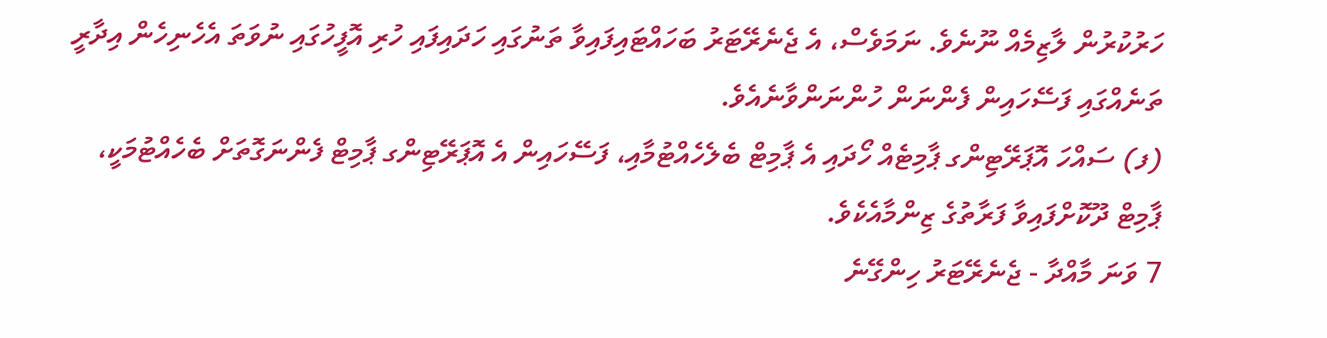ހަރުކުރުން ލާޒިމެއް ނޫނެވެ. ނަމަވެސް، އެ ޖެނެރޭޓަރު ބަހައްޓައިފައިވާ ތަނުގައި ހަދައިފައި ހުރި އޮފީހުގައި ނުވަތަ އެހެނިހެން އިދާރީ ތަނެއްގައި ފަސޭހައިން ފެންނަން ހުންނަންވާނެއެވެ.
(ފ) ސައްހަ އޮޕަރޭޓިންގ ޕާމިޓެއް ހޯދައި އެ ޕާމިޓް ބެލެހެއްޓުމާއި، ފަސޭހައިން އެ އޮޕަރޭޓިންގ ޕާމިޓް ފެންނަގޮތަށް ބެހެއްޓުމަކީ، ޕާމިޓް ދޫކޮށްފައިވާ ފަރާތުގެ ޒިންމާއެކެވެ.
7 ވަނަ މާއްދާ - ޖެނެރޭޓަރު ހިންގޭނެ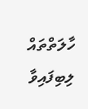ހާލަތްތައް
ލިބިފައިވާ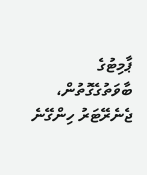ޕާމިޓުގެ ބާވަތުގެގޮތުން، ޖެނެރޭޓަރު ހިންގޭނެ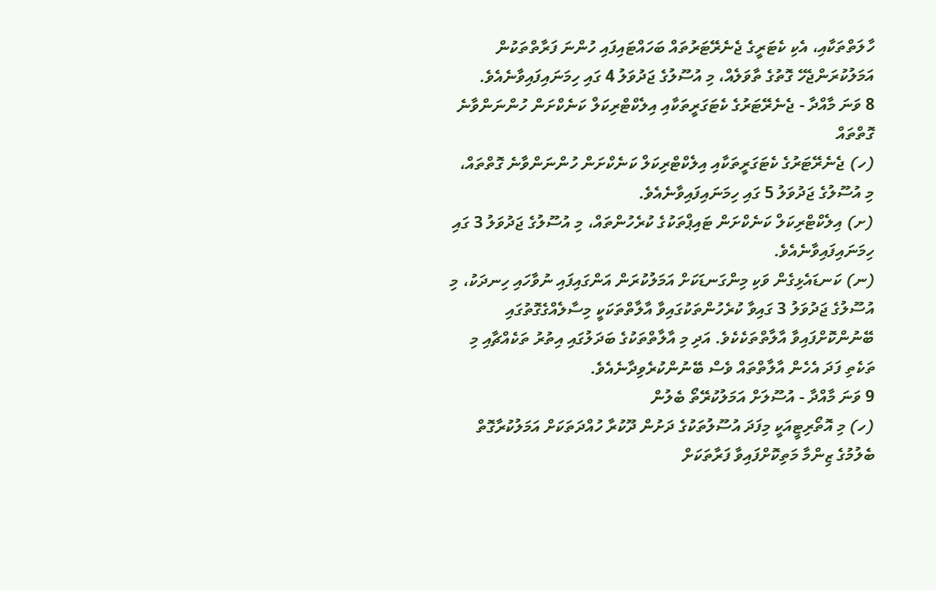ހާލަތްތަކާއި، އެކި ކެޓަރީގެ ޖެނެރޭޓަރުތައް ބަހައްޓައިފައި ހުންނަ ފަރާތްތަކުން އަމަލުކުރަންޖެހޭ ގޮތުގެ ތާވަލެއް، މި އުސޫލުގެ ޖަދުވަލު 4 ގައި ހިމަނައިފައިވާނެއެވެ.
8 ވަނަ މާއްދާ - ޖެނެރޭޓަރުގެ ކެޓަގަރީތަކާއި އިލެކްޓްރިކަލް ކަނެކްށަން ހުންނަންވާނެ ގޮތްތައް
(ހ) ޖެނެރޭޓަރުގެ ކެޓަގަރީތަކާއި އިލެކްޓްރިކަލް ކަނެކްށަން ހުންނަންވާނެ ގޮތްތައް، މި އުސޫލުގެ ޖަދުވަލު 5 ގައި ހިމަނައިފައިވާނެއެވެ.
(ށ) އިލެކްޓްރިކަލް ކަނެކްށަން ޓައިޕްތަކުގެ ކުރެހުންތައް، މި އުސޫލުގެ ޖަދުވަލު 3 ގައި ހިމަނައިފައިވާނެއެވެ.
(ނ) ކަނޑައެޅިގެން ވަކި މިންގަނޑަކަށް އަމަލުކުރަން އަންގައިފައި ނުވާހައި ހިނދަކު، މި އުސޫލުގެ ޖަދުވަލު 3 ގައިވާ ކުރެހުންތަކުގައިވާ އާލާތްތަކަކީ މިސާލެއްގެގޮތުގައި ބޭނުންކޮށްފައިވާ އާލާތްތަކެކެވެ. އަދި މި އާލާތްތަކުގެ ބަދަލުގައި އިތުރު ތަކެއްޗާއި މި ތަކެތި ފަދަ އެހެން އާލާތްތައް ވެސް ބޭނުންކުރެވިދާނެއެވެ.
9 ވަނަ މާއްދާ - އުސޫލަށް އަމަލުކުރޭތޯ ބެލުން
(ހ) މި އޮތޯރިޓީއަކީ މިފަދަ އުސޫލުތަކުގެ ދަށުން ދޫކުރާ ހުއްދަތަކަށް އަމަލުކުރާގޮތް ބެލުމުގެ ޒިންމާ މަތިކޮށްފައިވާ ފަރާތަކަށް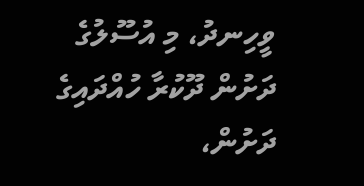ވީހިނދު، މި އުސޫލުގެ ދަށުން ދޫކުރާ ހުއްދައިގެ ދަށުން،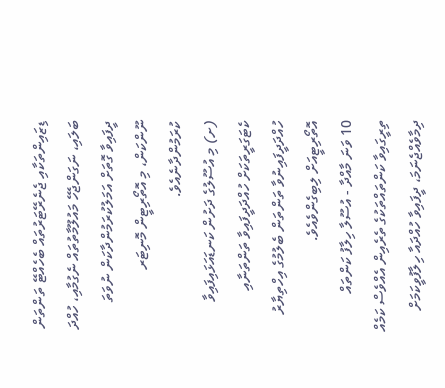ޑިޒައިންތަކާއި ޖެނެރޭޓަރުތައް ބެހެއްޓޭ ތަންތަން ބަލައި، ނަގަންޖެހޭ މައުލޫމާތުތައް ނެގުމާއި، ހުއްދަ ދީފައިވާ ގޮތަށް އަމަލުކުރަމުންދާކަން ނުވަތަ ނޫންކަން، މި އޮތޯރިޓީން މޮނިޓަރ ކުރަމުންދާނެއެވެ.
(ށ) މި އުސޫލުގެ ދަށުން ކަނޑައަޅައިފައިވާ ކެޓަގަރީތަކަށް ހުއްދަދީފައިވާ ތަންތަނާއި ހުއްދަދީފައިނުވާ ތަންތަން ބެލުމުގެ އިހްތިޔާރު އޮތޯރިޓީއަށް ލިބިގެންވެއެވެ.
10 ވަނަ މާއްދާ - އުސޫލާ ހިލާފު ކަންތައް
ތިރީގައިވާ ކަންތައްތަކުގެ ތެރެއިން އެއްވެސް ކަމެއް ދިމާވެއްޖެނަމަ، ދީފައިވާ ހުއްދައާ ހިލާފުވީކަމަށް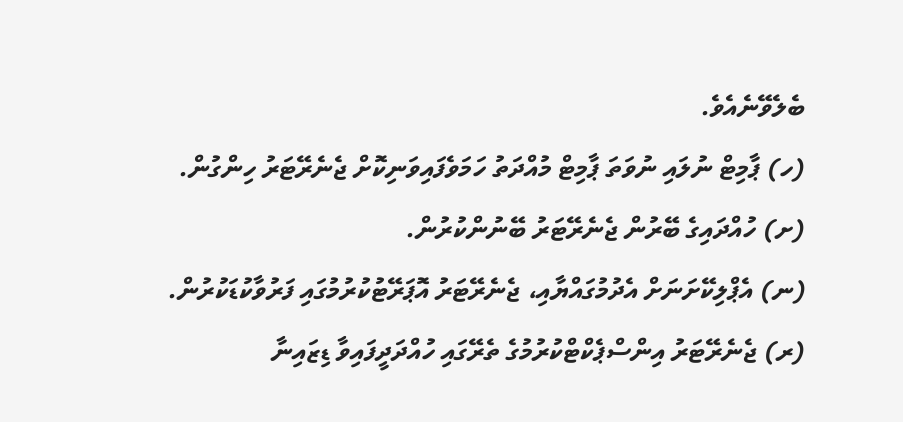ބެލެވޭނެއެވެ.
(ހ) ޕާމިޓް ނުލައި ނުވަތަ ޕާމިޓް މުއްދަތު ހަމަވެފައިވަނިކޮށް ޖެނެރޭޓަރު ހިންގުން.
(ށ) ހުއްދައިގެ ބޭރުން ޖެނެރޭޓަރު ބޭނުންކުރުން.
(ނ) އެޕްލިކޭށަނަށް އެދުމުގައްޔާއި، ޖެނެރޭޓަރު އޮޕަރޭޓުކުރުމުގައި ފަރުވާކުޑަކުރުން.
(ރ) ޖެނެރޭޓަރު އިންސްޕެކްޓްކުރުމުގެ ތެރޭގައި ހުއްދަދީފައިވާ ޑިޒައިނާ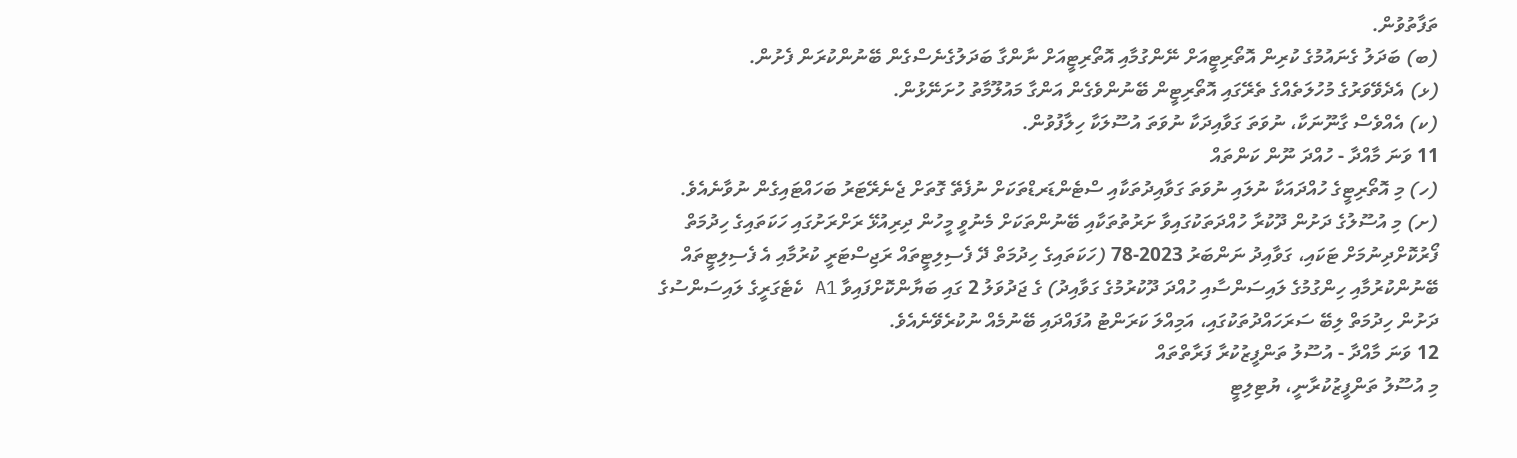ތަފާތުވުން.
(ބ) ބަދަލު ގެނައުމުގެ ކުރިން އޮތޯރިޓީއަށް ނޭންގުމާއި އޮތޯރިޓީއަށް ނާންގާ ބަދަލުގެނެސްގެން ބޭނުންކުރަން ފެށުން.
(ޅ) އެދެވޭވަރުގެ މުހުލަތެއްގެ ތެރޭގައި އޮތޯރިޓީން ބޭނުންވެގެން އަންގާ މައުލޫމާތު ހުށަނޭޅުން.
(ކ) އެއްވެސް ގާނޫނަކާ، ނުވަތަ ގަވާއިދަކާ ނުވަތަ އުސޫލަކާ ހިލާފުވުން.
11 ވަނަ މާއްދާ - ހުއްދަ ނޫން ކަންތައް
(ހ) މި އޮތޯރިޓީގެ ހުއްދައަކާ ނުލައި ނުވަތަ ގަވާއިދުތަކާއި ސްޓެންޑަރޑްތަކަށް ނުފެތޭ ގޮތަށް ޖެނެރޭޓަރު ބަހައްޓައިގެން ނުވާނެއެވެ.
(ށ) މި އުސޫލުގެ ދަށުން ދޫކުރާ ހުއްދަތަކުގައިވާ ށަރުތުތަކާއި ބޭނުންތަކަށް މެނުވީ މީހުން ދިރިއުޅޭ ރަށްރަށުގައި ހަކަތައިގެ ހިދުމަތް ފޯރުކޮށްދިނުމަށް ޓަކައި، ގަވާއިދު ނަންބަރު 2023-78 (ހަކަތައިގެ ހިދުމަތް ދޭ ފެސިލިޓީތައް ރަޖިސްޓަރީ ކުރުމާއި އެ ފެސިލިޓީތައް ބޭނުންކުރުމާއި ހިންގުމުގެ ލައިސަންސާއި ހުއްދަ ދޫކުރުމުގެ ގަވާއިދު) ގެ ޖަދުވަލު 2 ގައި ބަޔާންކޮށްފައިވާ A1 ކެޓެގަރީގެ ލައިސަންސުގެ ދަށުން ހިދުމަތް ލިބޭ ސަރަހައްދުތަކުގައި، އަމިއްލަ ކަރަންޓު އުފައްދައި ބޭނުމެއް ނުކުރެވޭނެއެވެ.
12 ވަނަ މާއްދާ - އުސޫލު ތަންފީޒުކުރާ ފަރާތްތައް
މި އުސޫލު ތަންފީޒުކުރާނީ، ޔުޓިލިޓީ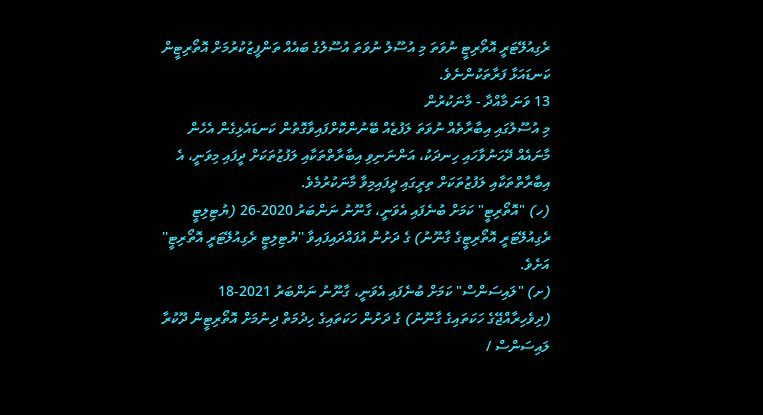ރެގިއުލޭޓަރީ އޮތޯރިޓީ ނުވަތަ މި އުސޫލު ނުވަތަ އުސޫލުގެ ބައެއް ތަންފީޒުކުރުމަށް އޮތޯރިޓީން ކަނޑައަޅާ ފަރާތަކުންނެވެ.
13 ވަނަ މާއްދާ - މާނަކުރުން
މި އުސޫލުގައި އިބާރާތެއް ނުވަތަ ލަފުޒެއް ބޭނުންކޮށްފައިވާގޮތުން ކަނޑައެޅިގެން އެހެން މާނައެއް ދޭހަނުވާހައި ހިނދަކު، އަންނަނިވި އިބާރާތްތަކާއި ލަފުޒުތަކަށް ދީފައި މިވަނީ، އެ އިބާރާތްތަކާއި ލަފުޒުތަކަށް ތިރީގައި ދީފައިމިވާ މާނަކުރުމެވެ.
(ހ) "އޮތޯރިޓީ" ކަމަށް ބުނެފައި އެވަނީ، ގާނޫނު ނަންބަރު 2020-26 (ޔުޓިލިޓީ ރެގިއުލޭޓަރީ އޮތޯރިޓީގެ ގާނޫނު) ގެ ދަށުން އުފައްދައިފައިވާ ''ޔުޓިލިޓީ ރެގިއުލޭޓަރީ އޮތޯރިޓީ'' އަށެވެ.
(ށ) "ލައިސަންސް" ކަމަށް ބުނެފައި އެވަނީ، ގާނޫނު ނަންބަރު 2021-18 (ދިވެހިރާއްޖޭގެ ހަކަތައިގެ ގާނޫނު) ގެ ދަށުން ހަކަތައިގެ ހިދުމަތް ދިނުމަށް އޮތޯރިޓީން ދޫކުރާ ލައިސަންސް /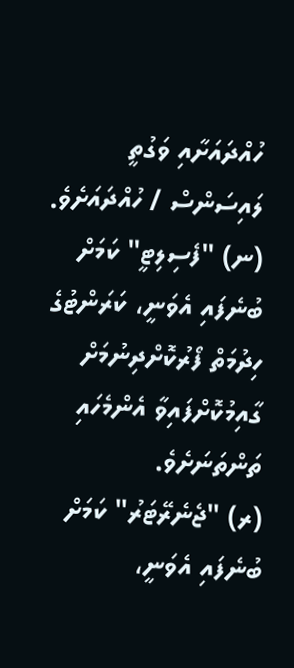ހުއްދައަށާއި ވަގުތީ ލައިސަންސް / ހުއްދައަށެވެ.
(ނ) "ފެސިލިޓީ" ކަމަށް ބުނެފައި އެވަނީ، ކަރަންޓުގެ ހިދުމަތް ފޯރުކޮށްދިނުމަށް ގާއިމުކޮށްފައިވާ އެންމެހައި ތަންތަނަށެވެ.
(ރ) "ޖެނެރޭޓަރު" ކަމަށް ބުނެފައި އެވަނީ،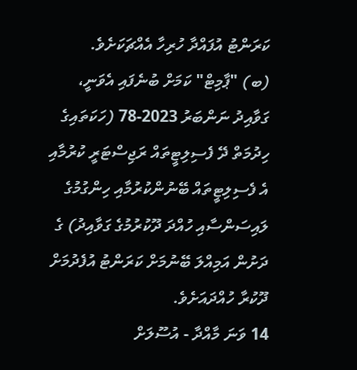ކަރަންޓު އުފައްދާ ހުރިހާ އެއްޗަކަށެވެ.
(ބ) "ޕާމިޓް" ކަމަށް ބުނެފައި އެވަނީ، ގަވާއިދު ނަންބަރު 2023-78 (ހަކަތައިގެ ހިދުމަތް ދޭ ފެސިލިޓީތައް ރަޖިސްޓަރީ ކުރުމާއި އެ ފެސިލިޓީތައް ބޭނުންކުރުމާއި ހިންގުމުގެ ލައިސަންސާއި ހުއްދަ ދޫކުރުމުގެ ގަވާއިދު) ގެ ދަށުން އަމިއްލަ ބޭނުމަށް ކަރަންޓު އުފެދުމަށް ދޫކުރާ ހުއްދައަށެވެ.
14 ވަނަ މާއްދާ - އުސޫލަށް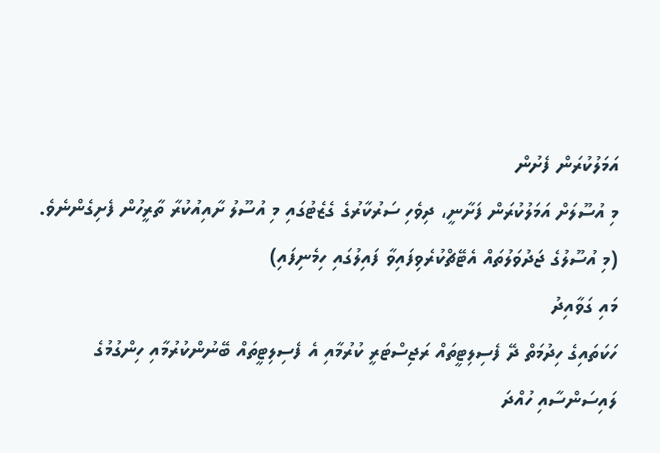އަމަލުކުރަން ފެށުން
މި އުސޫލަށް އަމަލުކުރަން ފަށާނީ، ދިވެހި ސަރުކާރުގެ ގެޒެޓުގައި މި އުސޫލު ށާއިއުކުރާ ތާރީހުން ފެށިގެންނެވެ.
(މި އުސޫލުގެ ޖަދުވަލުތައް އެޓޭޗްކުރެވިފައިވާ ފައިލުގައި ހިމެނިފައި)
މައި ގަވާއިދު
ހަކަތައިގެ ހިދުމަތް ދޭ ފެސިލިޓީތައް ރަޖިސްޓަރީ ކުރުމާއި އެ ފެސިލިޓީތައް ބޭނުންކުރުމާއި ހިންގުމުގެ ލައިސަންސާއި ހުއްދަ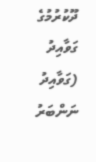ދޫކުރުމުގެ ގަވާއިދު (ގަވާއިދު ނަންބަރު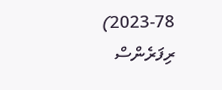2023-78)
ރިފަރެންސް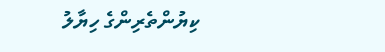ކިޔުންތެރިންގެ ހިޔާލު